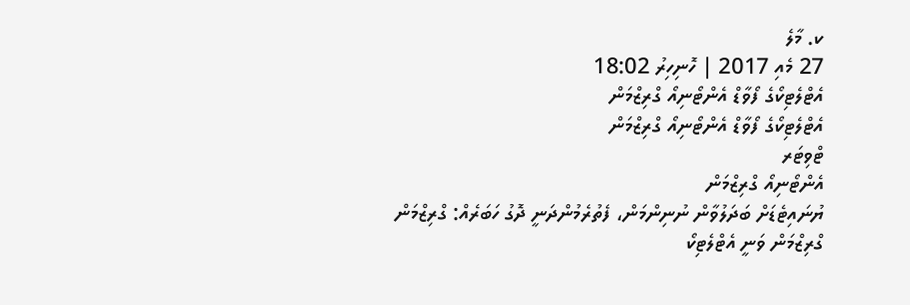ކ. މާލެ
27 މެއި 2017 | ހޮނިހިރު 18:02
އެޓްލެޓިކޯގެ ފޯވާޑް އެންޓޯނިއޯ ގްރިޒްމަން
އެޓްލެޓިކޯގެ ފޯވާޑް އެންޓޯނިއޯ ގްރިޒްމަން
ޓްވިޓަރ
އެންޓޯނިއޯ ގްރިޒްމަން
ޔުނައިޓެޑަށް ބަދަލުވާން ނުނިންމަން، ފެތުރެމުންދަނީ ދޮގު ހަބަރެއް: ގްރިޒްމަން
ގްރިޒްމަން ވަނީ އެޓްލެޓިކޯ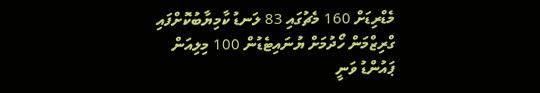މެޑްރިޑަށް 160 މެޗުގައި 83 ލަނޑު ކާމިޔާބުކޮށްފައި
ގްރިޒްމަން ހޯދުމަށް ޔުނައިޓެޑުން 100 މިލިއަން ޕައުންޑު ވަނީ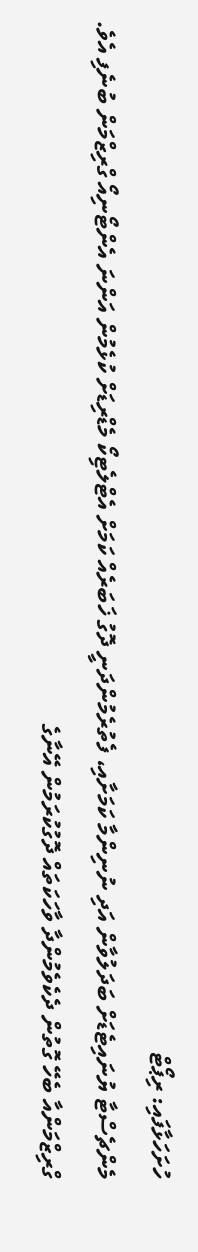ހުށަހަޅާފައި: ރިޕޯޓް
މެންޗެސްޓާ ޔުނައިޓެޑަށް ބަދަލުވާން އަދި ނުނިންމާ ކަމަށާއި، ފެތުރެމުންދަނީ ދޮގު ޚަބަރެއް ކަމަށް އެޓްލެޓިކޯ މެޑްރިޑަށް ކުޅެމުން އަންނަ އެންޓޯނިއޯ ގްރިޒްމަން ބުނެފި އެވެ.
ގްރިޒްމަންއާ ބެހޭ ގޮތުން ދެކެވެމުންދާ ވާހަކަތައް ދޮގުކުރަމުން އޭނާގެ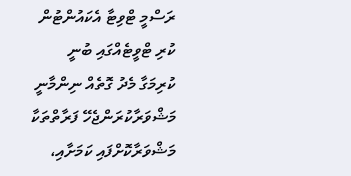ރަސްމީ ޓްވިޓާ އެކައުންޓުން ކުރި ޓްވީޓެއްގައި ބުނީ ކުރިމަގާ މެދު ގޮތެއް ނިންމާނީ މަޝްވަރާކުރަންޖެހޭ ފަރާތްތަކާ މަޝްވަރާކޮށްފައި ކަމަށާއި،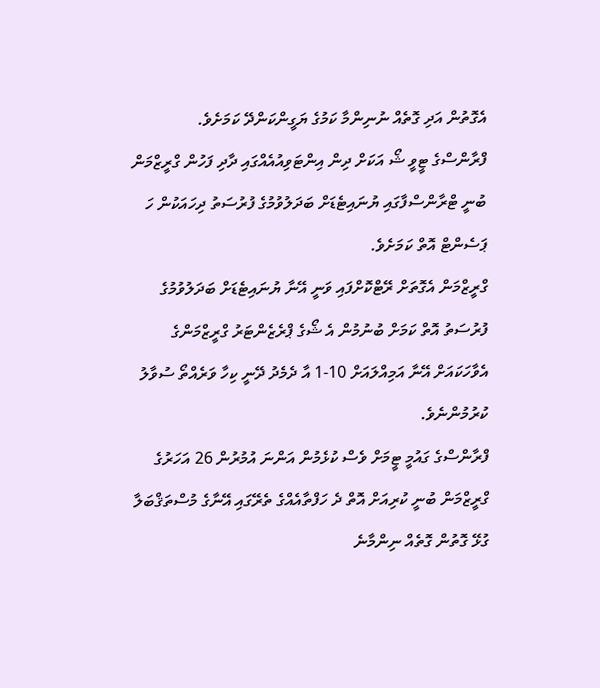އެގޮތުން އަދި ގޮތެއް ނުނިންމާ ކަމުގެ ޔަގީންކަންދޭ ކަމަށެވެ.
ފްރާންސްގެ ޓީވީ ޝޯ އަކަށް ދިން އިންޓަވިއުއެއްގައި ދާދި ފަހުން ގްރީޒްމަން ބުނީ ޓްރާންސްފާގައި ޔުނައިޓެޑަށް ބަދަލުވުމުގެ ފުރުސަތު ދިހައަކުން ހަ ޕަސެންޓް އޮތް ކަމަށެވެ.
ގްރީޒްމަން އެގޮތަށް ރޭޓްކޮށްފައި ވަނީ އޭނާ ޔުނައިޓެޑަށް ބަދަލުވުމުގެ ފުރުސަތު އޮތް ކަމަށް ބުނުމުން އެ ޝޯގެ ޕްރެޒެންޓަރު ގްރީޒްމަންގެ އެވާހަކައަށް އޭނާ އަމިއްލައަށް 10-1 އާ ދެމެދު ދޭނީ ކިހާ ވަރެއްތޯ ސުވާލު ކުރުމުންނެވެ.
ފްރާންސްގެ ގައުމީ ޓީމަށް ވެސް ކުޅެމުން އަންނަ އުމުރުން 26 އަހަރުގެ ގްރީޒްމަން ބުނީ ކުރިއަށް އޮތް ދެ ހަފްތާއެއްގެ ތެރޭގައި އޭނާގެ މުސްތަޤްބަލާ ގުޅޭ ގޮތުން ގޮތެއް ނިންމާނެ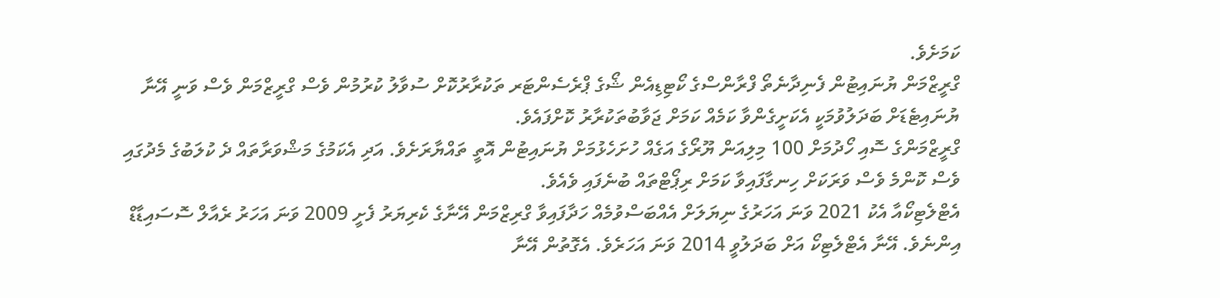ކަމަށެވެ.
ގްރީޒްމަން ޔުނައިޓުން ފެނިދާނެތޯ ފްރާންސްގެ ކޯޓިޑިއެން ޝޯގެ ޕްރެސެންޓަރ ތަކުރާރުކޮށް ސުވާލު ކުރުމުން ވެސް ގްރީޒްމަން ވެސް ވަނީ އޭނާ ޔުނައިޓެޑަށް ބަދަލުވުމަކީ އެކަށީގެންވާ ކަމެއް ކަމަށް ޖަވާބުތަކުރާރު ކޮށްފައެވެ.
ގްރީޒްމަންގެ ސޮއި ހޯދުމަށް 100 މިލިއަން ޔޫރޯގެ އަގެއް ހުށަހެޅުމަށް ޔުނައިޓުން އޮތީ ތައްޔާރަށެވެ. އަދި އެކަމުގެ މަޝްވަރާތައް ދެ ކުލަބުގެ މެދުގައި ވެސް ކޮންމެ ވެސް ވަރަކަށް ހިނގާފައިވާ ކަމަށް ރިޕޯޓްތައް ބުނެފައި ވެއެވެ.
އެޓްލެޓިކޯއާ އެކު 2021 ވަނަ އަހަރުގެ ނިޔަލަށް އެއްބަސްވުމެއް ހަދާފައިވާ ގްރިޒްމަން އޭނާގެ ކެރިޔަރު ފެށީ 2009 ވަނަ އަހަރު ރެއާލް ސޮސައިޑާޑް އިންނެވެ. އޭނާ އެޓްލެޓިކޯ އަށް ބަދަލުވީ 2014 ވަނަ އަހަރެވެ. އެގޮތުން އޭނާ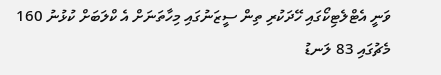ވަނީ އެޓްލެޓިކޯގައި ހޭދަކުރި ތިން ސީޒަނުގައި މިހާތަނަށް އެ ކްލަބަށް ކުޅުނު 160 މެޗުގައި 83 ލަނޑު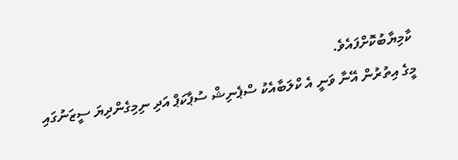ކާމިޔާބުކޮށްފައެވެ.
މީގެ އިތުރުން އޭނާ ވަނީ އެ ކްލަބާއެކު ސްޕެނިޝް ސުޕާކަޕް އަދި ނިމިގެންދިޔަ ސީޒަނުގައި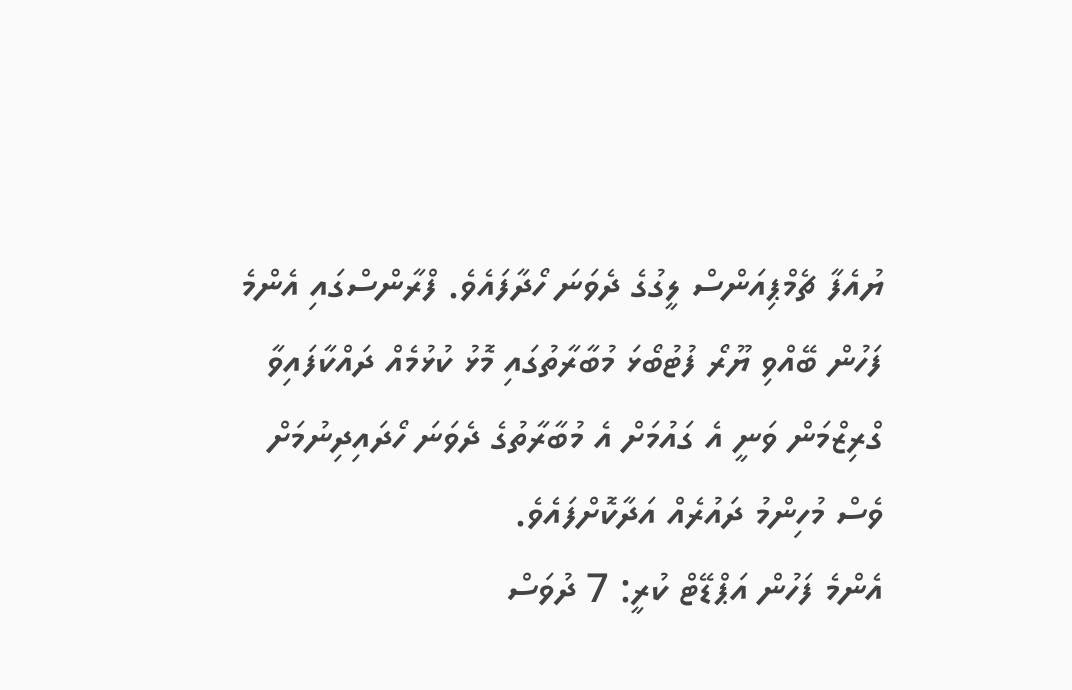ޔުއެފާ ޗެމްޕިއަންސް ލީގުގެ ދެވަނަ ހޯދާފައެވެ. ފްރާންސްގައި އެންމެ ފަހުން ބޭއްވި ޔޫރޯ ފުޓުބޯޅަ މުބާރާތުގައި މޮޅު ކުޅުމެއް ދައްކާފައިވާ ގްރިޒްމަން ވަނީ އެ ގައުމަށް އެ މުބާރާތުގެ ދެވަނަ ހޯދައިދިނުމަށް ވެސް މުހިންމު ދައުރެއް އަދާކޮށްފައެވެ.
އެންމެ ފަހުން އަޕްޑޭޓް ކުރީ: 7 ދުވަސް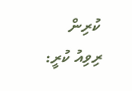ކުރިން
ރިވިއު ކުރީ: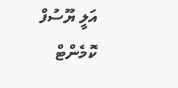އަލީ ޔޫސުފް
ކޮމެންޓް